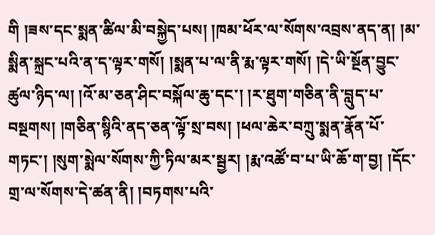གི །ཟས་དང་སྨན་ཚིལ་མི་བསྐྱེད་པས། །ཁམ་ཕོར་ལ་སོགས་འབྲས་ནད་ན། །མ་སྨིན་སྐྲང་པའི་ན་ད་ལྟར་གསོ། །སྨན་པ་ལ་ནི་རྨ་ལྟར་གསོ། །དེ་ཡི་སྔོན་བྱུང་ཚུལ་ཉིད་ལ། །འོ་མ་ཅན་ཤིང་བསྐོལ་ཆུ་དང་། །ར་ཐུག་གཅིན་ནི་བླུད་པ་བསྔགས། །གཅིན་སྙིའི་ནད་ཅན་ལྟོ་སྲ་བས། །ཕལ་ཆེར་བཀྲུ་སྨན་རྣོན་པོ་གཏང་། །སུག་སྨེལ་སོགས་ཀྱི་ཏིལ་མར་སྦྱར། །རྨ་འཚོ་བ་པ་ཡི་ཆོ་ག་བྱ། །དོང་གྲ་ལ་སོགས་དེ་ཚན་ནི། །བཏགས་པའི་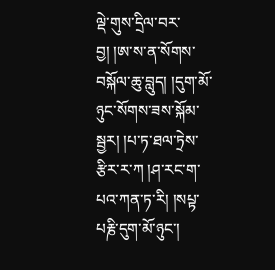ལྡེ་གུས་དྲིལ་བར་བྱ། །ཨ་ས་ན་སོགས་བསྐོལ་ཆུ་བླུད། །དུག་མོ་ཉུང་སོགས་ཟས་སྐོམ་སྦྱར། །པ་ཏ་ཐལ་ཏྲེས་རྩིར་ར་ཀ །ཤ་རང་ག་པའ་ཀན་ཏ་རི། །སཔྟ་པརྞི་དུག་མོ་ཉུང་།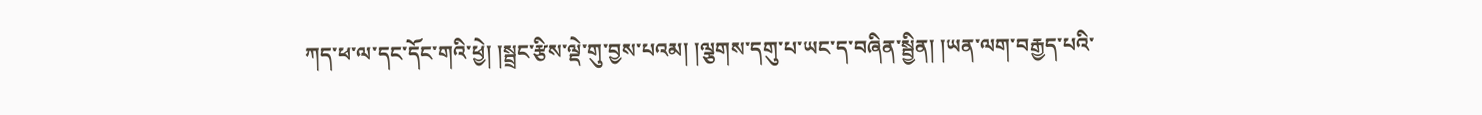ཀད་ཕ་ལ་དང་དོང་གའི་ཕྱེ། །སྦྲང་རྩིས་ལྡེ་གུ་བྱས་པའམ། །ལྕགས་དགུ་པ་ཡང་ད་བཞིན་སྦྱིན། །ཡན་ལག་བརྒྱད་པའི་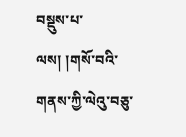བསྡུས་པ་ལས། །གསོ་བའི་གནས་ཀྱི་ལེའུ་བཅུ་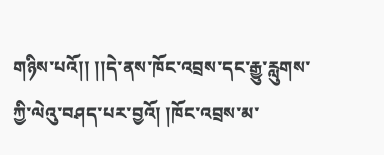གཉིས་པའོ།། །།དེ་ནས་ཁོང་འབྲས་དང་རྒྱུ་རླུགས་ཀྱི་ལེའུ་བཤད་པར་བྱའོ། །ཁོང་འབྲས་མ་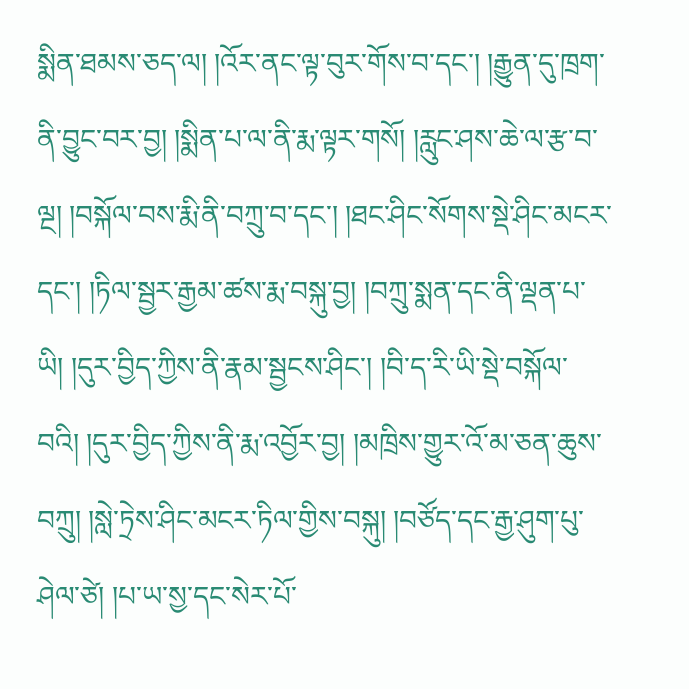སྨིན་ཐམས་ཅད་ལ། །འོར་ནང་ལྟ་བུར་གོས་བ་དང་། །རྒྱུན་དུ་ཁྲག་ནི་བྱུང་བར་བྱ། །སྨིན་པ་ལ་ནི་རྨ་ལྟར་གསོ། །རླུང་ཤས་ཆེ་ལ་རྩ་བ་ལྔ། །བསྐོལ་བས་རྨི་ནི་བཀྲུ་བ་དང་། །ཐང་ཤིང་སོགས་སྡེ་ཤིང་མངར་དང་། །ཏིལ་སྦྱར་རྒྱམ་ཚས་རྨ་བསྐུ་བྱ། །བཀྲུ་སྨན་དང་ནི་ལྡན་པ་ཡི། །དུར་བྱིད་ཀྱིས་ནི་རྣམ་སྦྱངས་ཤིང་། །བི་ད་རི་ཡི་སྡེ་བསྐོལ་བའི། །དུར་བྱིད་ཀྱིས་ནི་རྨ་འབྱོར་བྱ། །མཁྲིས་གྱུར་འོ་མ་ཅན་ཆུས་བཀྲུ། །སླེ་ཏྲེས་ཤིང་མངར་ཏིལ་གྱིས་བསྐུ། །བཙོད་དང་རྒྱ་ཤུག་པུ་ཤེལ་ཙེ། །པ་ཡ་སྱ་དང་སེར་པོ་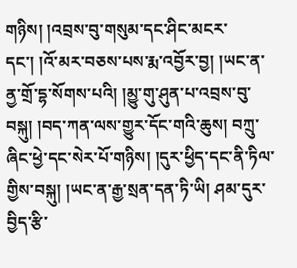གཉིས། །འབྲས་བུ་གསུམ་དང་ཤིང་མངར་དང་། །འོ་མར་བཅས་པས་རྨ་འབྱོར་བྱ། །ཡང་ན་ནྱ་གྲོ་དྷ་སོགས་པའི། །མྱུ་གུ་ཤུན་པ་འབྲས་བུ་བསྐུ། །བད་ཀན་ལས་གྱུར་དོང་གའི་ཆུས། བཀྲུ་ཞིང་ཕྱེ་དང་སེར་པོ་གཉིས། །དུར་ཕྱིད་དང་ནི་ཏིལ་གྱིས་བསྐུ། །ཡང་ན་རྒྱ་སྲན་དན་ཏི་ཡི། ཤམ་དུར་བྱིད་རྩི་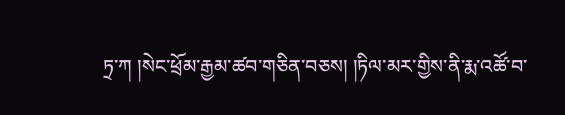ཏྲ་ཀ །སེང་ཕྲོམ་རྒྱམ་ཚབ་གཅིན་བཅས། །ཏིལ་མར་གྱིས་ནི་རྨ་འཚོ་བ་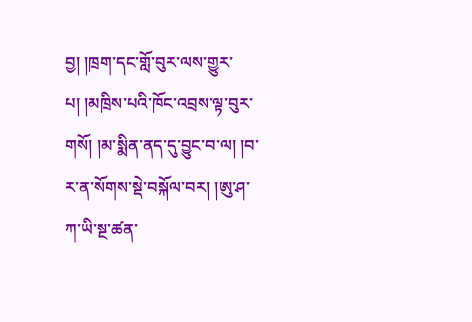བྱ། །ཁྲག་དང་གློ་བུར་ལས་གྱུར་པ། །མཁྲིས་པའི་ཁོང་འབྲས་ལྟ་བུར་གསོ། །མ་སྨིན་ནད་དུ་བྱུང་བ་ལ། །བ་ར་ན་སོགས་སྡེ་བསྐོལ་བར། །ཨུ་ཤ་ཀ་ཡི་སྔ་ཚན་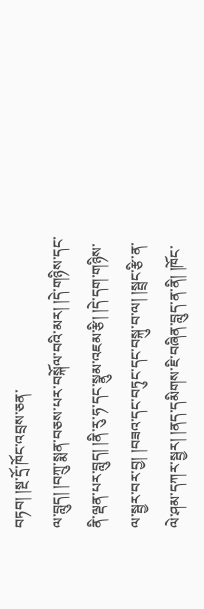བཏབ། །སྔ་དྲོ་ཁོང་འབྲས་ཅན་
ལ་བླུད། །བཀྲུ་སྨན་བཅས་པར་བསྐོལ་བའི་མར། །དེ་གཉིས་དང་ནི་ལྡན་པར་བླུད། །ནི་རུ་ཧ་དང་སྣུམ་འཇམ་རྩི། །དེ་དག་གཉིས་ལ་སྦྱར་བར་བྱ། །བཟའ་དང་བཏུང་དང་བསྐུ་བ་ལ། །སྦྲང་རྩི་ན་ལེ་ཤམ་དཀར་སྦྱར། །ནད་དམིགས་ཇི་བཞིན་བླུད་ན་ནི། །ཁོང་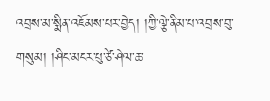འབྲས་མ་སྨིན་འཇོམས་པར་བྱེད། །ཀྱི་ལྕེ་ནིམ་པ་འབྲས་བུ་གསུམ། །ཤིང་མངར་པུ་ཙེ་ཤེལ་ཆ་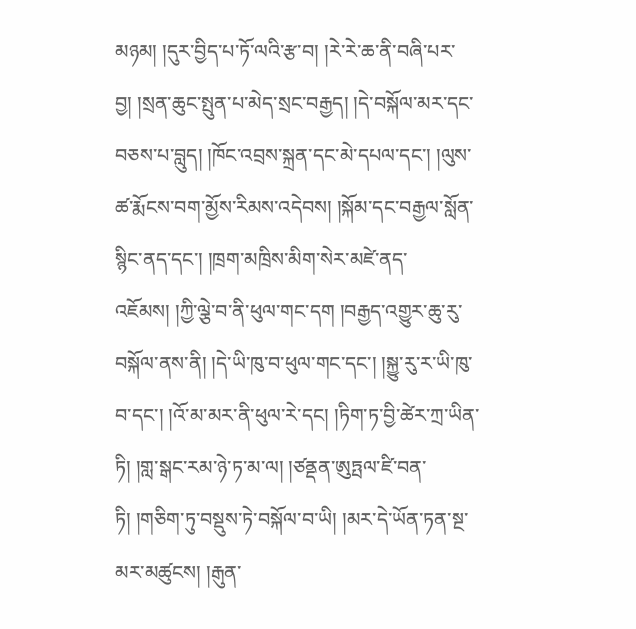མཉམ། །དུར་བྱིད་པ་ཏོ་ལའི་རྩ་བ། །རེ་རེ་ཆ་ནི་བཞི་པར་བྱ། །སྲན་ཆུང་སྤུན་པ་མེད་སྲང་བརྒྱད། །དེ་བསྐོལ་མར་དང་བཅས་པ་བླུད། །ཁོང་འབྲས་སྐྲན་དང་མེ་དཔལ་དང་། །ལུས་ཚ་རྨོངས་བག་མྱོས་རིམས་འདེབས། །སྐོམ་དང་བརྒྱལ་སློན་སྙིང་ནད་དང་། །ཁྲག་མཁྲིས་མིག་སེར་མཛེ་ནད་འཇོམས། །ཀྱི་ལྕེ་བ་ནི་ཕུལ་གང་དག །བརྒྱད་འགྱུར་ཆུ་རུ་བསྐོལ་ནས་ནི། །དེ་ཡི་ཁུ་བ་ཕུལ་གང་དང་། །སྐྱུ་རུ་ར་ཡི་ཁུ་བ་དང་། །འོ་མ་མར་ནི་ཕུལ་རེ་དང། །ཏིག་ཏ་བྱི་ཚེར་ཀྲ་ཡིན་ཏི། །གླ་སྒང་རམ་ཉེ་ཏ་མ་ལ། །ཙནྡན་ཨུཏྤལ་ཛི་བན་ཏི། །གཅིག་ཏུ་བསྡུས་ཏེ་བསྐོལ་བ་ཡི། །མར་དེ་ཡོན་ཏན་སྔ་མར་མཚུངས། །རྒུན་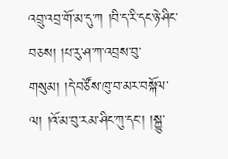འབྲུ་འབྲ་གོ་མ་དུ་ཀ །བི་ད་རི་དང་ཉེ་ཤིང་བཅས། །པ་རུ་ཤ་ཀ་འབྲས་བུ་གསུམ། །དེ་བཙོས་ཁུ་བ་མར་བསྐོལ་ལ། །འོ་མ་བུ་རམ་ཤིང་ཀུ་དང་། །སྐྱུ་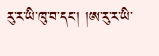རུ་ར་ཡི་ཁུ་བ་དང་། །ཨ་རུ་ར་ཡི་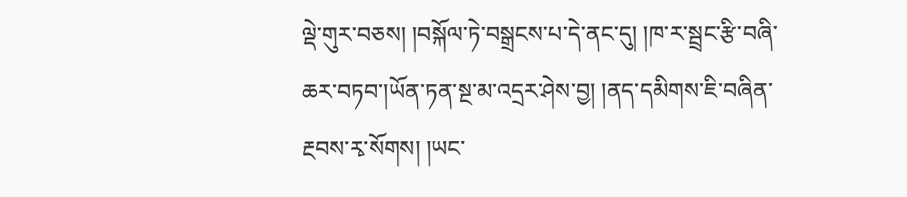ལྡེ་གུར་བཅས། །བསྐོལ་ཏེ་བསྒྲངས་པ་དེ་ནང་དུ། །ཁ་ར་སྦྲང་རྩི་བཞི་ཆར་བཏབ་།ཡོན་ཏན་སྔ་མ་འདྲར་ཤེས་བྱ། །ནད་དམིགས་ཇི་བཞིན་རྔབས་རྭ་སོགས། །ཡང་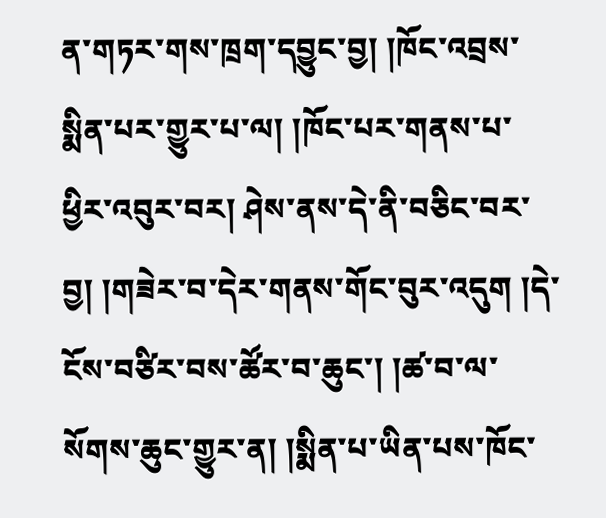ན་གཏར་གས་ཁྲག་དབྱུང་བྱ། །ཁོང་འབྲས་སྨིན་པར་གྱུར་པ་ལ། །ཁོང་པར་གནས་པ་ཕྱིར་འབུར་བར། ཤེས་ནས་དེ་ནི་བཅིང་བར་བྱ། །གཟེར་བ་དེར་གནས་གོང་བུར་འདུག །དེ་ངོས་བཙིར་བས་ཚོར་བ་ཆུང་། །ཚ་བ་ལ་སོགས་ཆུང་གྱུར་ན། །སྨིན་པ་ཡིན་པས་ཁོང་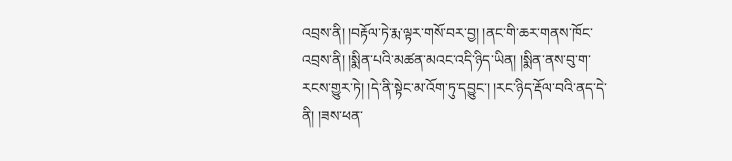འབྲས་ནི། །བརྟོལ་ཏེ་རྨ་ལྟར་གསོ་བར་བྱ། །ནང་གི་ཆར་གནས་ཁོང་འབྲས་ནི། །སྨིན་པའི་མཚན་མའང་འདི་ཉིད་ཡིན། །སྨིན་ནས་བུ་ག་རངས་གྱུར་ཏེ། །དེ་ནི་སྟེང་མ་འོག་ཏུ་དབྱུང་། །རང་ཉིད་རྡོལ་བའི་ནད་དེ་ནི། །ཟས་ཕན་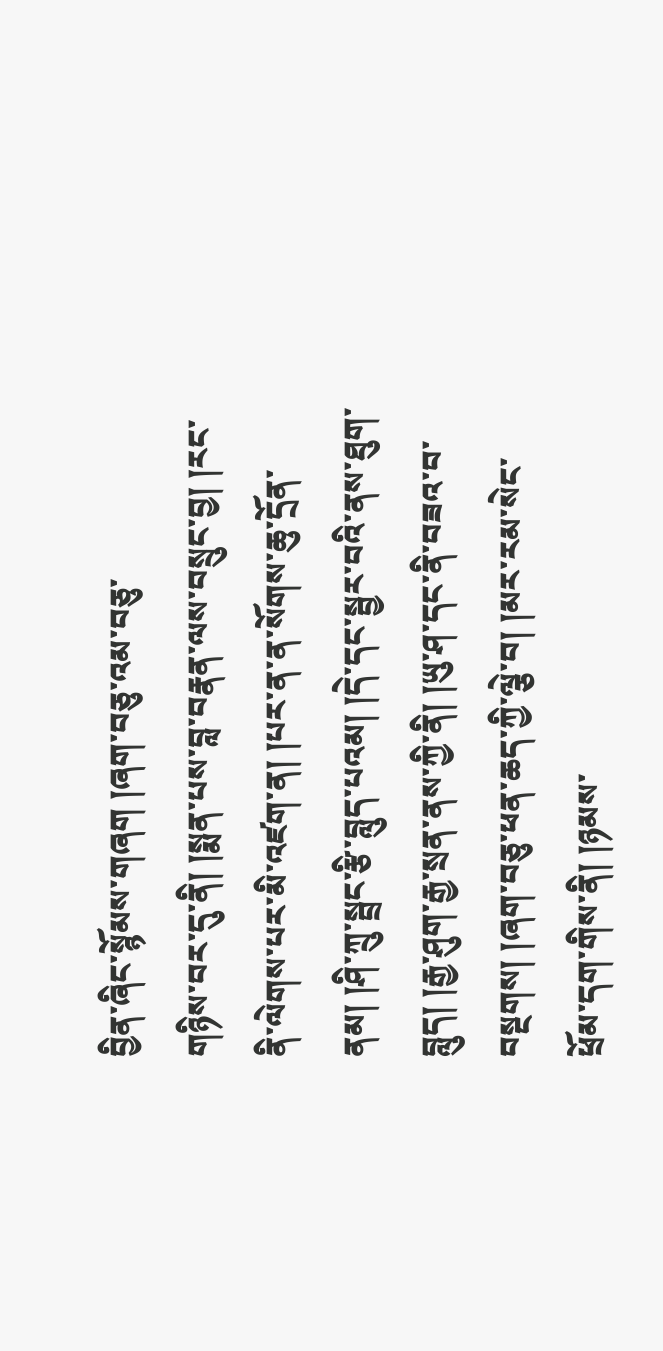བྱིན་ཞིང་སྙོམས་གཞག །ཞག་བཅུ་འམ་བཅུ་
གཉིས་བར་དུ་ནི། །སྨན་པས་བླ་བརྣན་ལས་བསྲུང་བྱ། །རང་ནི་ལེགས་པར་མི་འཛག་ན། །པར་ན་ན་སོགས་ཆུ་དྲོན་ནམ། །ཤི་ཀྲུ་སྦྲང་རྩི་བླུད་པའམ། །དེ་དང་སྦྱར་བའི་ནས་ཐུག་བླུད། །རྒྱ་ཤུག་རྒྱ་སྲན་ནས་ཀྱི་ནི། །ཡུ་ཤ་དང་ནི་བཟའ་བ་བསྔགས། །ཞག་བཅུ་ཕན་ཆད་ཀྱི་ལྕེ་བ། །མར་རམ་སེང་ཕྲོམ་དག་གིས་ནི། །ཉམས་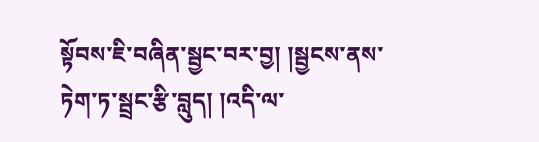སྟོབས་ཇི་བཞིན་སྦྱང་བར་བྱ། །སྦྱངས་ནས་ཏེག་ཏ་སྦྲང་རྩི་བླུད། །འདི་ལ་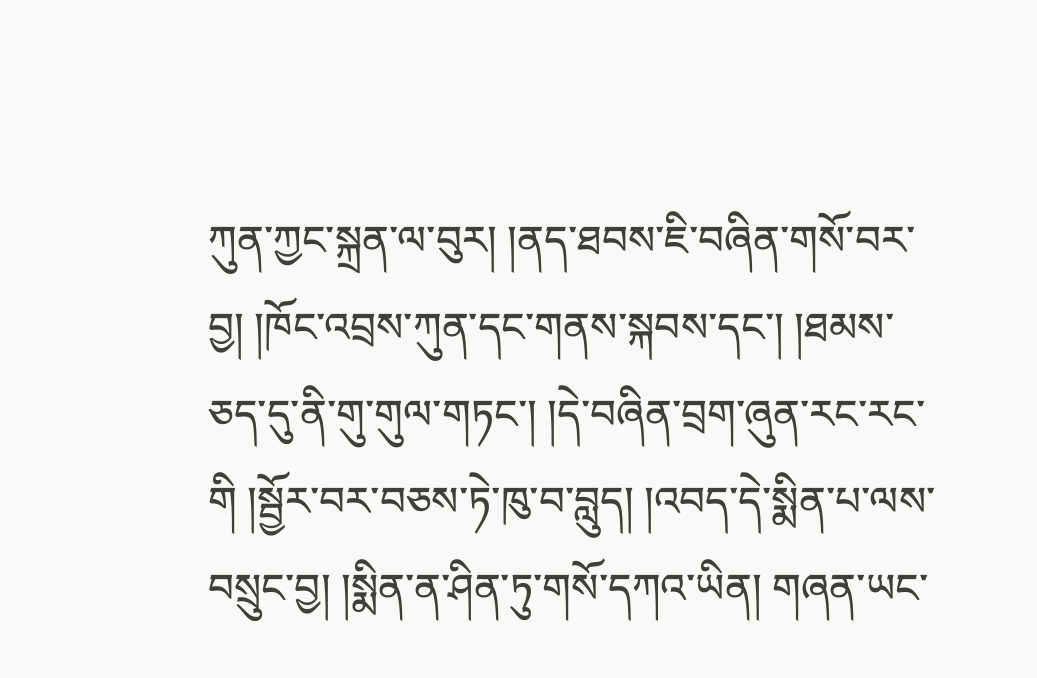ཀུན་ཀྱང་སྐྲན་ལ་བུར། །ནད་ཐབས་ཇི་བཞིན་གསོ་བར་བྱ། །ཁོང་འབྲས་ཀུན་དང་གནས་སྐབས་དང་། །ཐམས་ཅད་དུ་ནི་གུ་གུལ་གཏང་། །དེ་བཞིན་བྲག་ཞུན་རང་རང་གི །སྦྱོར་བར་བཅས་ཏེ་ཁུ་བ་བླུད། །འབད་དེ་སྨིན་པ་ལས་བསྲུང་བྱ། །སྨིན་ན་ཤིན་ཏུ་གསོ་དཀའ་ཡིན། གཞན་ཡང་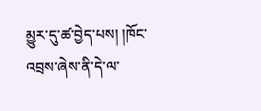མྱུར་དུ་ཚ་བྱེད་པས། །ཁོང་འབྲས་ཞེས་ནི་དེ་ལ་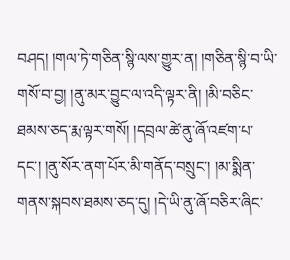བཤད། །གལ་ཏེ་གཅིན་སྙི་ལས་གྱུར་ན། །གཅིན་སྙི་བ་ཡི་གསོ་བ་བྱ། །ནུ་མར་བྱུང་ལ་འདི་ལྟར་ནི། །མི་བཅིང་ཐམས་ཅད་རྨ་ལྟར་གསོ། །དབྲལ་ཚེ་ནུ་ཞོ་འཛག་པ་དང་། །ནུ་སོར་ནག་པོར་མི་གནོད་བསྲུང་། །མ་སྨིན་གནས་སྐབས་ཐམས་ཅད་དུ། །དེ་ཡི་ནུ་ཞོ་བཅིར་ཞིང་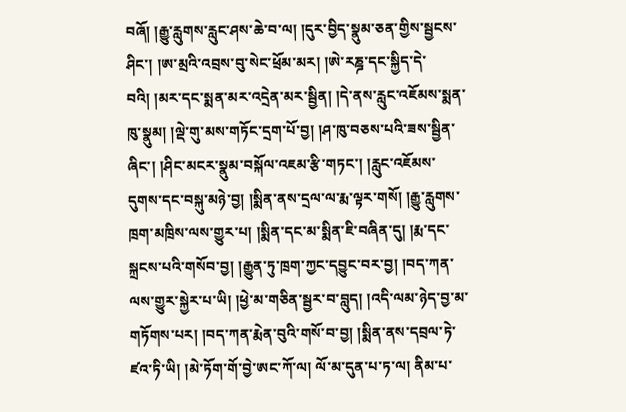བཞོ། །རྒྱུ་རླུགས་རླུང་ཤས་ཆེ་བ་ལ། །དུར་བྱིད་སྣུམ་ཅན་གྱིས་སྦྱངས་ཤིང་། །ཨ་མྲའི་འབྲས་བུ་སེང་ཕྲོམ་མར། །ཨེ་རཎྜ་དང་སྐྱིད་དེ་བའི། །མར་དང་སྨན་མར་འདྲེན་མར་སྦྱིན། །དེ་ནས་རླུང་འཇོམས་སྨན་ཁུ་སྣུམ། །ལྡེ་གུ་མས་གཏོང་དྲག་པོ་བྱ། །ཤ་ཁུ་བཅས་པའི་ཟས་སྦྱིན་ཞིང་། །ཤིང་མངར་སྣུམ་བསྐོལ་འཇམ་རྩི་གཏང་། །རླུང་འཇོམས་དུགས་དང་བསྐུ་མཉེ་བྱ། །སྨིན་ནས་དྲལ་ལ་རྨ་ལྟར་གསོ། །རྒྱུ་རླུགས་ཁྲག་མཁྲིས་ལས་གྱུར་པ། །སྨིན་དང་མ་སྨིན་ཇི་བཞིན་དུ། །རྨ་དང་སྐྲངས་པའི་གསོབ་བྱ། །རྒྱུན་ཏུ་ཁྲག་ཀྱང་དབྱུང་བར་བྱ། །བད་ཀན་ལས་གྱུར་སྐྱེར་པ་ཡི། །ཕྱེ་མ་གཅིན་སྦྱར་བ་བླུད། །འདི་ལམ་ཉེད་བྱ་མ་གཏོགས་པར། །བད་ཀན་རྨེན་བུའི་གསོ་བ་བྱ། །སྨིན་ནས་དབྲལ་ཏེ་ཛའ་ཏི་ཡི། །མེ་ཏོག་གོ་བྱེ་ཨང་ཀོ་ལ། ལོ་མ་དུན་པ་ཏ་ལ། ནིམ་པ་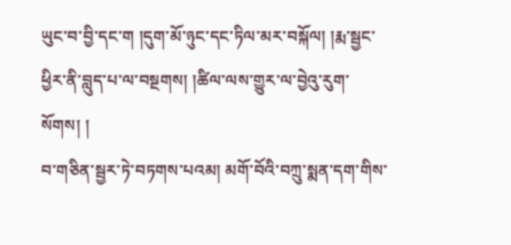ཡུང་བ་བྱི་དང་ག །དུག་མོ་ཉུང་དང་ཏིལ་མར་བསྐོལ། །རྨ་སྦྱང་ཕྱིར་ནི་བླུད་པ་ལ་བསྔགས། །ཚིལ་ལས་གྱུར་ལ་བྱེའུ་རུག་སོགས། །
བ་གཅིན་སྦྱར་ཏེ་བཏགས་པའམ། མགོ་བོའི་བཀྲུ་སྨན་དག་གིས་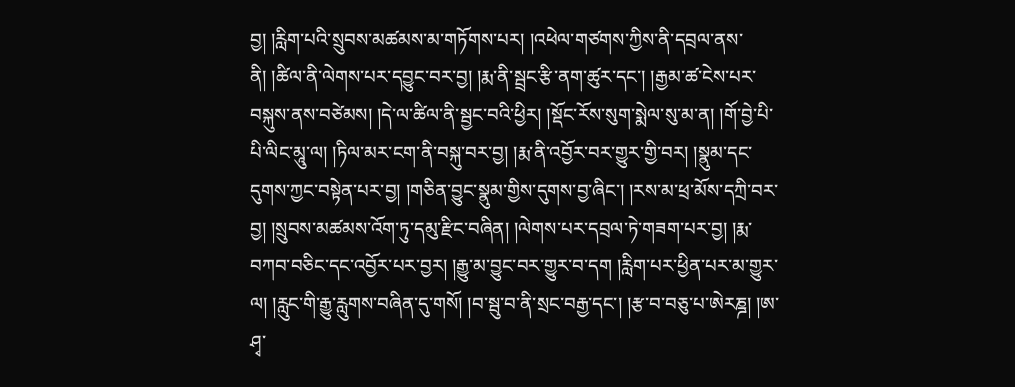བྱ། །རླིག་པའི་སྲུབས་མཚམས་མ་གཏོགས་པར། །འཕེལ་གཙགས་ཀྱིས་ནི་དབྲལ་ནས་ནི། །ཚིལ་ནི་ལེགས་པར་དབྱུང་བར་བྱ། །རྨ་ནི་སྦྲང་རྩི་ནག་ཚུར་དང་། །རྒྱམ་ཚ་ངེས་པར་བསྐུས་ནས་བཙེམས། །དེ་ལ་ཚིལ་ནི་སྦྱང་བའི་ཕྱིར། །སྡོང་རོས་སུག་སྨེལ་སུ་མ་ན། །གོ་བྱེ་པི་པི་ལིང་མཱུ་ལ། །ཏིལ་མར་ངག་ནི་བསྐུ་བར་བྱ། །རྨ་ནི་འབྱོར་བར་གྱུར་གྱི་བར། །སྣུམ་དང་དུགས་ཀྱང་བསྟེན་པར་བྱ། །གཅིན་བྱུང་སྣུམ་གྱིས་དུགས་བྱ་ཞིང་། །རས་མ་ཕྲ་མོས་དཀྲི་བར་བྱ། །སྲུབས་མཚམས་འོག་ཏུ་དམུ་རྫིང་བཞིན། །ལེགས་པར་དབྲལ་ཏེ་གཟག་པར་བྱ། །རྨ་བཀབ་བཅིང་དང་འབྱོར་པར་བྱར། །རྒྱུ་མ་བྱུང་བར་གྱུར་བ་དག །རླིག་པར་ཕྱིན་པར་མ་གྱུར་ལ། །རླུང་གི་རྒྱུ་རླུགས་བཞིན་དུ་གསོ། །བ་སྦུ་བ་ནི་སྲང་བརྒྱ་དང་། །རྩ་བ་བཅུ་པ་ཨེརཎྜ། །ཨ་ཤྭ་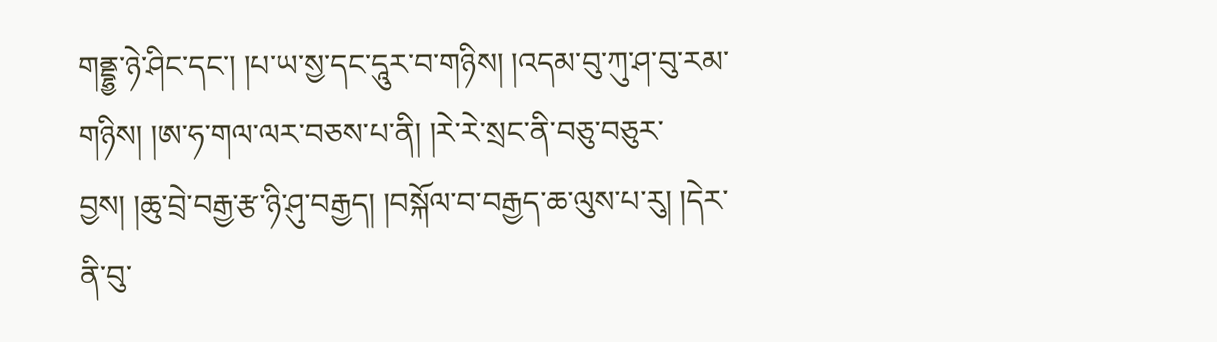གནྡྷྱ་ཉེ་ཤིང་དང་། །པ་ཡ་སྱ་དང་དཱུར་བ་གཉིས། །འདམ་བུ་ཀུ་ཤ་བུ་རམ་གཉིས། །ཨ་ཧ་གལ་ལར་བཅས་པ་ནི། །རེ་རེ་སྲང་ནི་བཅུ་བཅུར་བྱས། །ཆུ་བྲེ་བརྒྱ་རྩ་ཉི་ཤུ་བརྒྱད། །བསྐོལ་བ་བརྒྱད་ཆ་ལུས་པ་རུ། །དེར་ནི་བུ་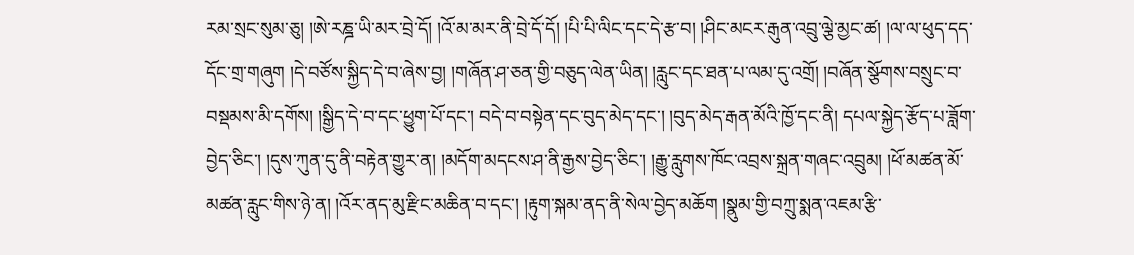རམ་སྲང་སུམ་ཅུ། །ཨེ་རཎྜ་ཡི་མར་བྲེ་དོ། །འོ་མ་མར་ནི་བྲེ་དོ་དོ། །པི་པི་ལིང་དང་དེ་རྩ་བ། །ཤིང་མངར་རྒུན་འབྲུ་ལྕེ་མྱང་ཚ། །ལ་ལ་ཕུད་དད་དོང་གྲ་གཞུག །དེ་བཙོས་སྐྱིད་དེ་བ་ཞེས་བྱ། །གཞོན་ཤ་ཅན་གྱི་བཅུད་ལེན་ཡིན། །རླུང་དང་ཐན་པ་ལམ་དུ་འགྲོ། །བཞོན་སྩོགས་བསྲུང་བ་བསྡམས་མི་དགོས། །སྒྱིད་དེ་བ་དང་ཕྱུག་པོ་དང་། བདེ་བ་བསྟེན་དང་བུད་མེད་དང་། །བུད་མེད་རྒན་མོའི་ཁྱོ་དང་ནི། དཔལ་སྐྱེད་རྩོད་པ་ཟློག་བྱེད་ཅིང་། །དུས་ཀུན་དུ་ནི་བརྟེན་གྱུར་ན། །མདོག་མདངས་ཤ་ནི་རྒྱས་བྱེད་ཅིང་། །རྒྱུ་རླུགས་ཁོང་འབྲས་སྐྲན་གཞང་འབྲུམ། །ཕོ་མཚན་མོ་མཚན་རླུང་གིས་ཉེ་ན། །འོར་ནད་མུ་རྫིང་མཆིན་བ་དང་། །རྟུག་སྐམ་ནད་ནི་སེལ་བྱེད་མཆོག །སྣུམ་གྱི་བཀྲུ་སྨན་འཇམ་རྩི་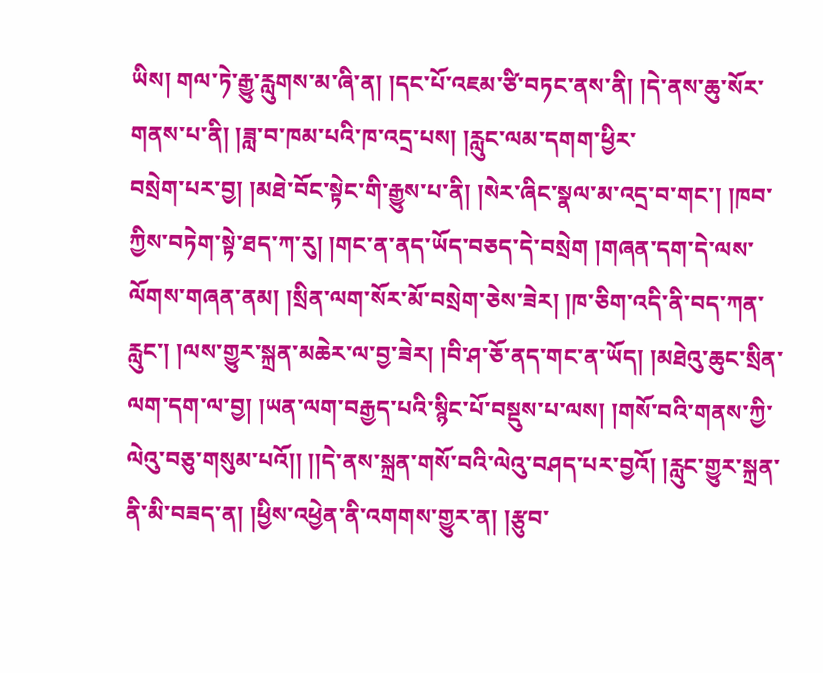ཡིས། གལ་ཏེ་རྒྱུ་རླུགས་མ་ཞི་ན། །དང་པོ་འཇམ་ཙི་བཏང་ནས་ནི། །དེ་ནས་ཆུ་སོར་གནས་པ་ནི། །ཟླ་བ་ཁམ་པའི་ཁ་འདྲ་པས། །རླུང་ལམ་དགག་ཕྱིར་
བསྲེག་པར་བྱ། །མཐེ་བོང་སྟེང་གི་རྒྱུས་པ་ནི། །སེར་ཞིང་སྣལ་མ་འདྲ་བ་གང་། །ཁབ་ཀྱིས་བཏེག་སྟེ་ཐད་ཀ་རུ། །གང་ན་ནད་ཡོད་བཅད་དེ་བསྲེག །གཞན་དག་དེ་ལས་ལོགས་གཞན་ནམ། །སྲིན་ལག་སོར་མོ་བསྲེག་ཅེས་ཟེར། །ཁ་ཅིག་འདི་ནི་བད་ཀན་རླུང་། །ལས་གྱུར་སྐྲན་མཆེར་ལ་བྱ་ཟེར། །བི་ཤ་ཅོ་ནད་གང་ན་ཡོད། །མཐེའུ་ཆུང་སྲིན་ལག་དག་ལ་བྱ། །ཡན་ལག་བརྒྱད་པའི་སྙིང་པོ་བསྡུས་པ་ལས། །གསོ་བའི་གནས་ཀྱི་ལེའུ་བཅུ་གསུམ་པའོ།། །།དེ་ནས་སྐྲན་གསོ་བའི་ལེའུ་བཤད་པར་བྱའོ། །རླུང་གྱུར་སྐྲན་ནི་མི་བཟད་ན། །ཕྱིས་འཕྱེན་ནི་འགགས་གྱུར་ན། །རྩུབ་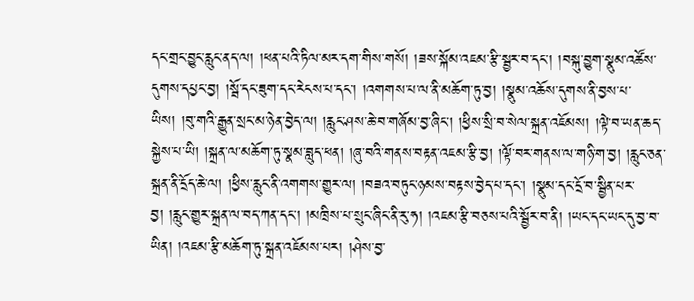དང་གྲང་བྱུང་རླུང་ནད་ལ། །ཕན་པའི་ཏིལ་མར་དག་གིས་གསོ། །ཟས་སྐོམ་འཇམ་རྩི་སྦྱར་བ་དང་། །བསྐུ་བྱུག་སྣུམ་འཚོས་དུགས་དཔྱང་བྱ། །སྦོ་དང་ཟུག་དང་རེངས་པ་དང་། །འགགས་པ་ལ་ནི་མཆོག་ཏུ་བྱ། །སྣུམ་འཆོས་དུགས་ནི་བྱས་པ་ཡིས། །བུ་གའི་རྒྱུན་སྲང་མ་ཉེན་བྱེད་ལ། །རླུང་ཤས་ཆེ་བ་གཞོམ་བྱ་ཞིང་། །ཕྱིས་སྲི་བ་སེལ་སྐྲན་འཇོམས། །ལྟེ་བ་ཡན་ཆད་སྐྱེས་པ་ཡི། །སྐྲན་ལ་མཆོག་ཏུ་སྣམ་བླུད་ཕན། །ཞུ་བའི་གནས་བརྟན་འཇམ་རྩི་བྱ། །ལྟོ་བར་གནས་ལ་གཉི་ག་བྱ། །རླུང་ཅན་སྐྲན་ནི་དྲོད་ཆེ་ལ། །ཕྱིས་རླུང་ནི་འགགས་གྱུར་ལ། །བཟའ་བཏུང་ཉམས་བརྟས་བྱེད་པ་དང་། །སྣུམ་དང་དྲོ་བ་སྦྱིན་པར་བྱ། །རླུང་གྱུར་སྐྲན་ལ་བད་ཀན་དང་། །མཁྲིས་པ་སྲུང་ཞིང་ནི་རུ་ཧ། །འཇམ་རྩི་བཅས་པའི་སྦྱོར་བ་ནི། །ཡང་དང་ཡང་དུ་བྱ་བ་ཡིན། །འཇམ་རྩི་མཆོག་ཏུ་སྐྲན་འཇོམས་པར། །ཤེས་བྱ་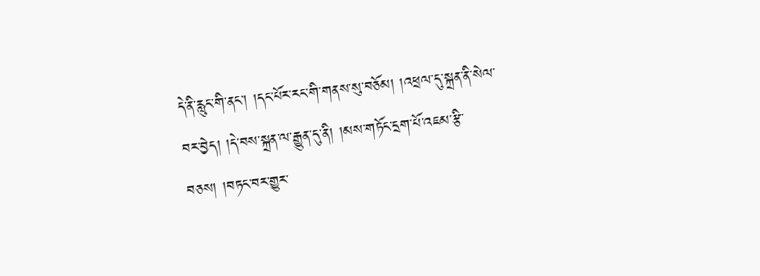དེ་ནི་རླུང་གི་ནང་། །དང་པོར་རང་གི་གནས་སུ་བཅོམ། །འཕྲལ་དུ་སྐྲན་ནི་སེལ་བར་བྱེད། །དེ་བས་སྐྲན་ལ་རྒྱུན་དུ་ནི། །མས་གཏོང་དྲག་པོ་འཇམ་རྩི་བཅས། །བཏང་བར་གྱུར་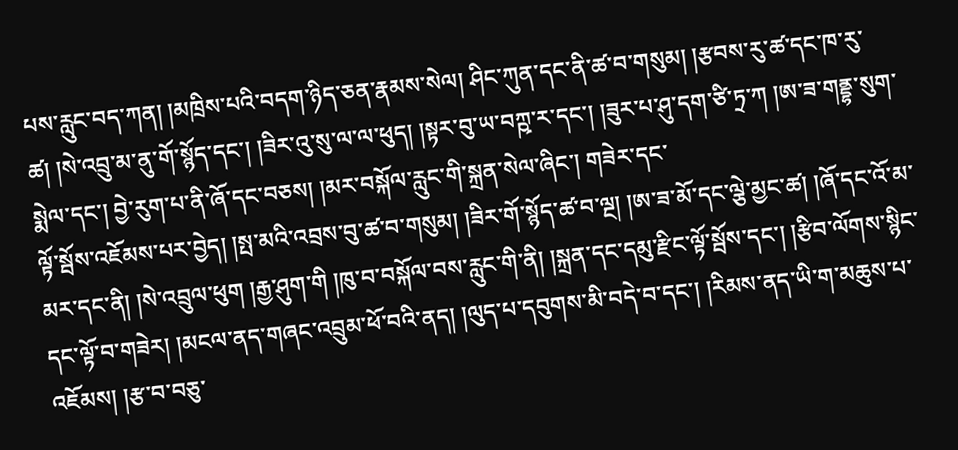པས་རླུང་བད་ཀན། །མཁྲིས་པའི་བདག་ཉིད་ཅན་རྣམས་སེལ། ཤིང་ཀུན་དང་ནི་ཚ་བ་གསུམ། །རྩབས་རུ་ཚ་དང་ཁ་རུ་ཚ། །སེ་འབྲུ་མ་ནུ་གོ་སྙོད་དང་། །ཟིར་འུ་སུ་ལ་ལ་ཕུད། །སྟར་བུ་ཡ་བཀྵ་ར་དང་། །ཟུར་པ་ཤུ་དག་ཙི་ཏྲ་ཀ །ཨ་ཟ་གནྡྷ་སུག་སྨེལ་དང་། བྱེ་རུག་པ་ནི་ཞོ་དང་བཅས། །མར་བསྐོལ་རླུང་གི་སྐྲན་སེལ་ཞིང་། གཟེར་དང་
ལྟོ་སྦོས་འཇོམས་པར་བྱེད། །སྤ་མའི་འབྲས་བུ་ཚ་བ་གསུམ། །ཟིར་གོ་སྙོད་ཚ་བ་ལྔ། །ཨ་ཟ་མོ་དང་ལྕེ་མྱང་ཚ། །ཞོ་དང་འོ་མ་མར་དང་ནི། །སེ་འབྲུལ་ཕུག །རྒྱ་ཤུག་གི །ཁུ་བ་བསྐོལ་བས་རླུང་གི་ནི། །སྐྲན་དང་དམུ་རྫིང་ལྟོ་སྦོས་དང་། །རྩིབ་ལོགས་སྙིང་དང་ལྟོ་བ་གཟེར། །མངལ་ནད་གཞང་འབྲུམ་ཕོ་བའི་ནད། །ལུད་པ་དབུགས་མི་བདེ་བ་དང་། །རིམས་ནད་ཡི་ག་མཆུས་པ་འཇོམས། །རྩ་བ་བཅུ་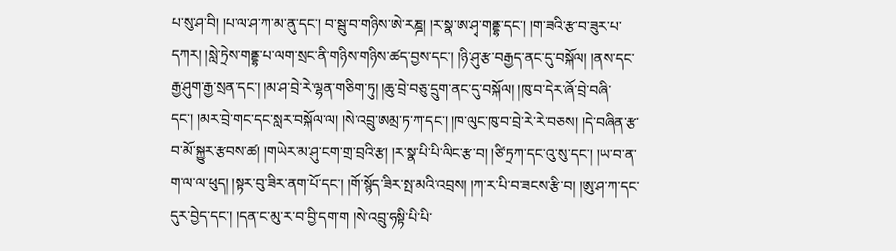པ་སུ་ཤ་བི། །པ་ལ་ཤ་ཀ་མ་ནུ་དང་། བ་སྦུ་བ་གཉིས་ཨེ་རཎྜ། །ར་སྣ་ཨ་ཤྭ་གནྡྷ་དང་། །ག་ཟའི་རྩ་བ་ཟུར་པ་དཀར། །སླེ་ཏྲེས་གནྡྷ་པ་ལག་སྲང་ནི་གཉིས་གཉིས་ཚད་བྱས་དང་། །ཉི་ཤུ་རྩ་བརྒྱད་ནང་དུ་བསྐོལ། །ནས་དང་རྒྱ་ཤུག་རྒྱ་སྲན་དང་། །མ་ཤ་བྲེ་རེ་ལྷན་གཅིག་ཏུ། །ཆུ་བྲེ་བཅུ་དྲུག་ནང་དུ་བསྐོལ། །ཁུ་བ་དེར་ཞོ་བྲེ་བཞི་དང་། །མར་བྲེ་གང་དང་སླར་བསྐོལ་ལ། །སེ་འབྲུ་ཨམྲ་ཏ་ཀ་དང་། །ཁ་ལུང་ཁུ་བ་བྲེ་རེ་རེ་བཅས། །དེ་བཞིན་རྩ་བ་མོ་སྐྱུར་རྩབས་ཚ། །གཡེར་མ་ཤུ་ངག་གྲ་བྲའི་རྩ། །ར་སྣ་པི་པི་ལིང་རྩ་བ། །ཙི་ཏྲཀ་དང་འུ་སུ་དང་། །ཡ་བ་ན་ག་ལ་ལ་ཕུད། །སྟར་བུ་ཟིར་ནག་པོ་དང་། །གོ་སྙོད་ཟིར་སྤ་མའི་འབྲས། །ཀ་ར་པི་བ་ཟངས་རྩི་བ། །ཨུ་ཤ་ཀ་དང་དུར་བྱེད་དང་། །དན་ང་མུ་ར་བ་བྱི་དག་ག །སེ་འབྲུ་ཧསྟི་པི་པི་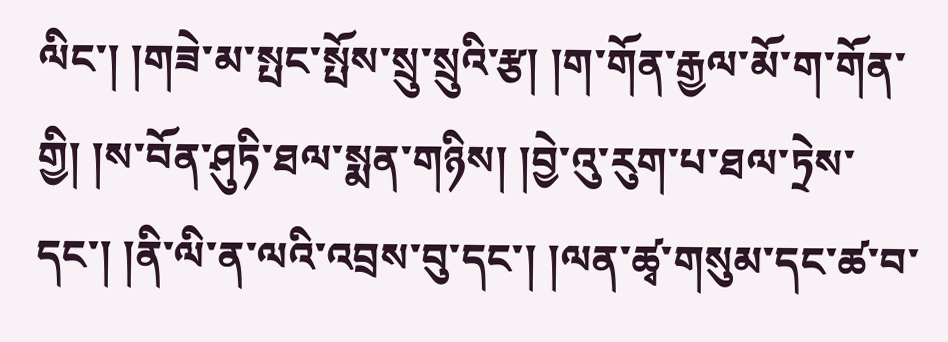ལིང་། །གཟེ་མ་སྤང་སྤོས་སྲུ་སྲུའི་རྩ། །ག་གོན་རྒྱལ་མོ་ག་གོན་གྱི། །ས་བོན་ཤུཏི་ཐལ་སྨན་གཉིས། །བྱེ་འུ་རུག་པ་ཐལ་ཏྲེས་དང་། །ནི་ལི་ན་ལའི་འབྲས་བུ་དང་། །ལན་ཚྭ་གསུམ་དང་ཚ་བ་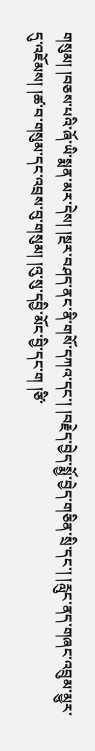གསུམ། །བཅས་པའི་ཞོ་ཡི་སྨན་མར་དེས། །སྔར་བཤད་ནང་ནི་གསོ་དཀའ་དང་། །བརྗེད་བྱེད་སྨྱོ་བྱེད་གཅིན་སྲི་དང་། །རླུང་ནད་གཞང་འབྲུམ་མྱུར་དུ་འཇོམས། །ཚ་བ་གསུམ་དང་འབྲས་བུ་གསུམ། །འུ་སུ་དབྱི་མོང་བྱི་དང་ག །ཙི་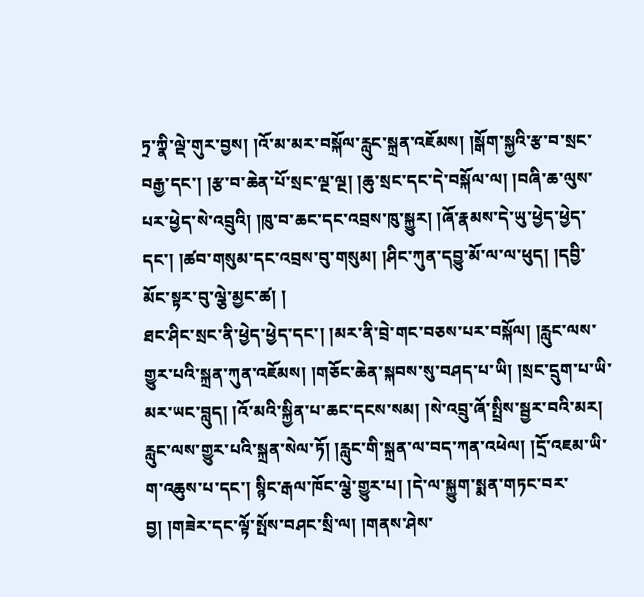ཏྲ་ཀྣི་ལྡེ་གུར་བྱས། །འོ་མ་མར་བསྐོལ་རླུང་སྐྲན་འཇོམས། །སྒོག་སྐྱའི་རྩ་བ་སྲང་བརྒྱ་དང་། །རྩ་བ་ཆེན་པོ་སྲང་ལྔ་ལྔ། །ཆུ་སྲང་དང་དེ་བསྐོལ་ལ། །བཞི་ཆ་ལུས་པར་ཕྱེད་སེ་འབྲུའི། །ཁུ་བ་ཆང་དང་འབྲས་ཁུ་སྐྱུར། །ཞོ་རྣམས་དེ་ཡུ་ཕྱེད་ཕྱེད་དང་། །ཚབ་གསུམ་དང་འབྲས་བུ་གསུམ། །ཤིང་ཀུན་དབྱུ་མོ་ལ་ལ་ཕུད། །དབྱི་མོང་སྟར་བུ་ལྕེ་མྱང་ཚ། །
ཐང་ཤིང་སྲང་ནི་ཕྱེད་ཕྱེད་དང་། །མར་ནི་བྲེ་གང་བཅས་པར་བསྐོལ། །རླུང་ལས་གྱུར་པའི་སྐྲན་ཀུན་འཇོམས། །གཅོང་ཆེན་སྐབས་སུ་བཤད་པ་ཡི། །སྲང་དྲུག་པ་ཡི་མར་ཡང་བླུད། །འོ་མའི་སྐྱིན་པ་ཆང་དངས་སམ། །སེ་འབྲུ་ཞོ་སྤྲིས་སྦྱར་བའི་མར། རླུང་ལས་གྱུར་པའི་སྐྲན་སེལ་ཏོ། །རླུང་གི་སྐྲན་ལ་བད་ཀན་འཕེལ། །དྲོ་འཇམ་ཡི་ག་འཆུས་པ་དང་། སྙིང་རྒལ་ཁོང་ལྕེ་གྱུར་པ། །དེ་ལ་སྐྱུག་སྨན་གཏང་བར་བྱ། །གཟེར་དང་ལྟོ་སྤོས་བཤང་སྲི་ལ། །གནས་ཤེས་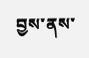བྱས་ནས་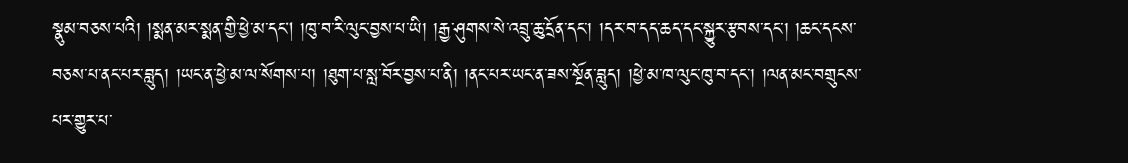སྣུམ་བཅས་པའི། །སྨན་མར་སྨན་གྱི་ཕྱེ་མ་དང། །ཁུ་བ་རི་ལུང་བྱས་པ་ཡི། །རྒྱ་ཤུགས་སེ་འབྲུ་ཆུ་དྲོན་དང་། །དར་བ་དད་ཆད་དང་སྐྱུར་རྩབས་དང་། །ཆང་དངས་བཅས་པ་ནང་པར་བླུད། །ཡང་ན་ཕྱེ་མ་ལ་སོགས་པ། །ཐུག་པ་སླ་བོར་བྱས་པ་ནི། །ནང་པར་ཡང་ན་ཟས་སྔོན་བླུད། །ཕྱེ་མ་ཁ་ལུང་ཁུ་བ་དང་། །ལན་མང་བགྲུངས་པར་གྱུར་པ་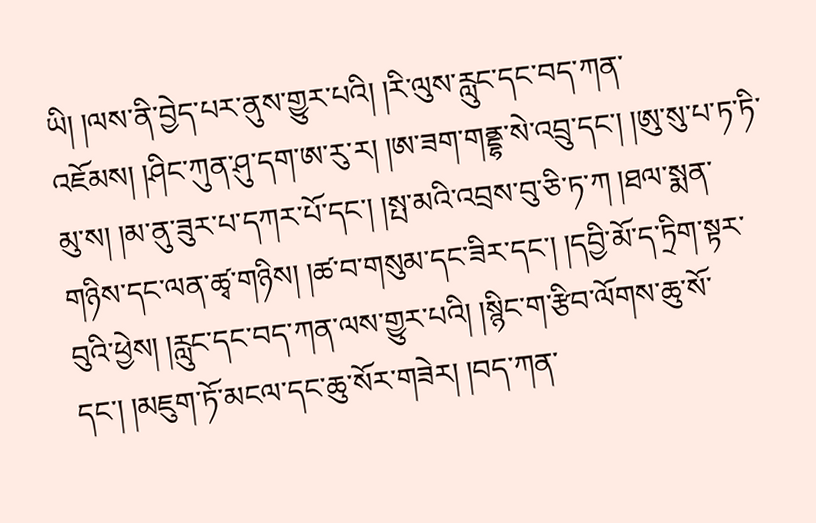ཡི། །ལས་ནི་བྱེད་པར་ནུས་གྱུར་པའི། །རི་ལུས་རླུང་དང་བད་ཀན་འཇོམས། །ཤིང་ཀུན་ཤུ་དག་ཨ་རུ་ར། །ཨ་ཟག་གནྡྷ་སེ་འབྲུ་དང་། །ཨུ་སུ་པ་ཏ་ཏི་མུ་ས། །མ་ནུ་ཟུར་པ་དཀར་པོ་དང་། །སྤ་མའི་འབྲས་བུ་ཅི་ཏ་ཀ །ཐལ་སྨན་གཉིས་དང་ལན་ཚྭ་གཉིས། །ཚ་བ་གསུམ་དང་ཟིར་དང་། །དབྱི་མོ་ད་ཏྲིག་སྟར་བུའི་ཕྱེས། །རླུང་དང་བད་ཀན་ལས་གྱུར་པའི། །སྙིང་ག་རྩིབ་ལོགས་ཆུ་སོ་དང་། །མཇུག་ཏོ་མངལ་དང་ཆུ་སོར་གཟེར། །བད་ཀན་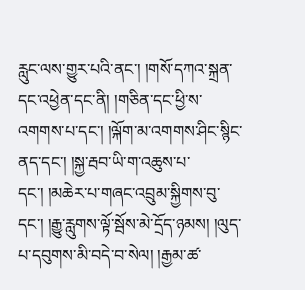རླུང་ལས་གྱུར་པའི་ནང་། །གསོ་དཀའ་སྐྲན་དང་འཕྱེན་དང་ནི། །གཅིན་དང་ཕྱི་ས་འགགས་པ་དང་། །ལྐོག་མ་འགགས་ཤིང་སྙིང་ནད་དང་། །སྐྱ་རྦབ་ཡི་ག་འཆུས་པ་དང་། །མཆེར་པ་གཞང་འབྲུམ་སྐྱིགས་བུ་དང་། །རྒྱུ་རླུགས་ལྟོ་སྦོས་མེ་དྲོད་ཉམས། །ལུད་པ་དབུགས་མི་བདེ་བ་སེལ། །རྒྱམ་ཚ་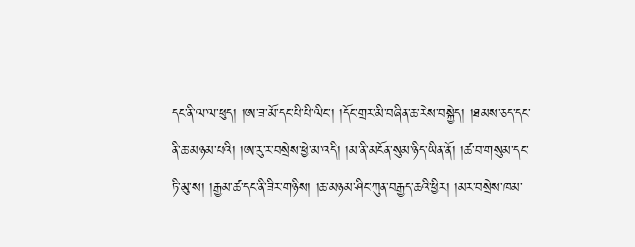དང་ནི་ལ་ལ་ཕུད། །ཨ་ཟ་མོ་དང་པི་པི་ལིང་། །དོང་གྲར་མི་བཞིན་ཆ་རེས་བསྐྱེད། །ཐམས་ཅད་དང་ནི་ཆ་མཉམ་པའི། །ཨ་རུ་ར་བསྲེས་ཕྱེ་མ་འདི། །མ་ནི་མངོན་སུམ་ཉིད་ཡིན་ནོ། །ཚ་བ་གསུམ་དང་ཏི་མུ་ས། །རྒྱམ་ཚ་དང་ནི་ཟིར་གཉིས། །ཆ་མཉམ་ཤིང་ཀུན་བརྒྱད་ཆའི་ཕྱིར། །མར་བསྲེས་ཁམ་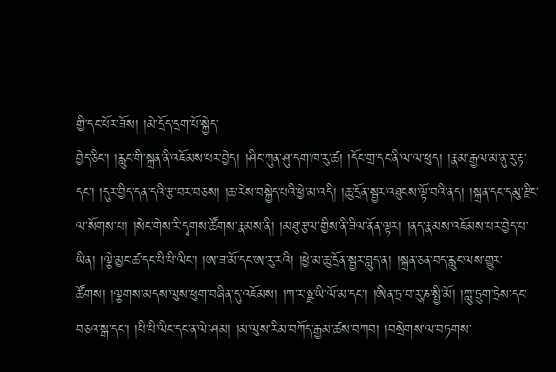གྱི་དང་པོར་ཟོས། །མེ་དྲོད་དྲག་པོ་སྐྱེད་
བྱེད་ཅིང་། །རླུང་གི་སྐྲན་ནི་འཇོམས་པར་བྱེད། །ཤིང་ཀུན་ཤུ་དག་ཁ་རུ་ཚ། །དོང་གྲ་དང་ནི་ལ་ལ་ཕུད། །རྣམ་རྒྱལ་མ་ནུ་རུ་རྟ་དང་། །དུར་བྱིད་དན་དའི་རྩ་བར་བཅས། །ཆ་རེས་བསྐྱེད་པའི་ཕྱེ་མ་འདི། །ཆུ་དྲོན་སྦྱར་འཐུངས་ལྟོ་བའི་ནད། །སྐྲན་དང་དམུ་རྫིང་ལ་སོགས་པ། །སེང་གེས་རི་དྭགས་ཚོགས་རྣམས་ནི། །མཐུ་རྩལ་གྱིས་ནི་ཟིལ་ནོན་ལྟར། །ནད་རྣམས་འཇོམས་པར་བྱེད་པ་ཡིན། །ལྕེ་མྱང་ཚ་དང་པི་པི་ལིང་། །ཨ་ཟ་མོ་དང་ཨ་རུ་རའི། །ཕྱེ་མ་ཆུ་དྲོན་སྦྱར་བླུད་ན། །སྐྲན་ཅན་བད་རླུང་ལས་གྱུར་ཚོགས། །ལྕགས་མདས་ལུས་ཕུག་བཞིན་དུ་འཇོམས། །ཀ་ར་ཉྫ་ཡི་ལོ་མ་དང་། །ཨིན་ཏྲ་བ་རུ་ཎ་སྤྱི་མོ། །ཀླུ་ཏྲུག་ཏྲེས་དང་བཅའ་སྒ་དང་། །པི་པི་ལིང་དང་ན་ལེ་ཤམ། །མ་ལུས་རིམ་བཀོད་རྒྱམ་ཚས་བཀབ། །བསྲེགས་ལ་བཏགས་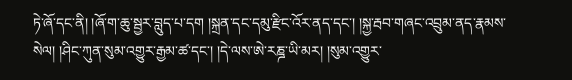ཏེ་ཞོ་དང་ནི། །ཞོ་ག་ཆུ་སྦྱར་བླུད་པ་དག །སྐྲན་དང་དམུ་རྫིང་འོར་ནད་དང་། །སྐྱ་རྦབ་གཞང་འབྲུམ་ནད་རྣམས་སེལ། །ཤིང་ཀུན་སུམ་འགྱུར་རྒྱམ་ཚ་དང་། །དེ་ལས་ཨེ་རཎྜ་ཡི་མར། །སུམ་འགྱུར་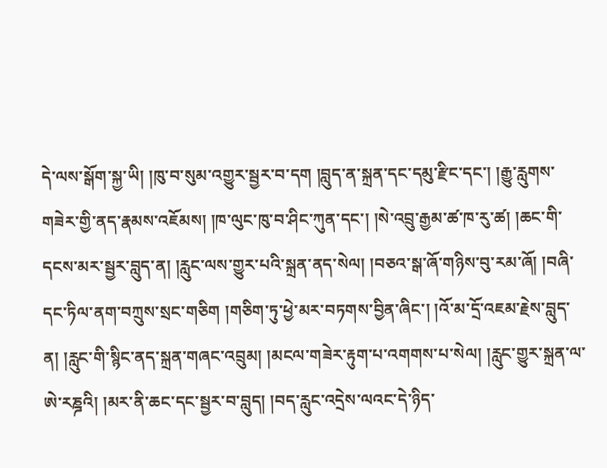དེ་ལས་སྒོག་སྐྱ་ཡི། །ཁུ་བ་སུམ་འགྱུར་སྦྱར་བ་དག །བླུད་ན་སྐྲན་དང་དམུ་རྫིང་དང་། །རྒྱུ་རླུགས་གཟེར་གྱི་ནད་རྣམས་འཇོམས། །ཁ་ལུང་ཁུ་བ་ཤིང་ཀུན་དང་། །སེ་འབྲུ་རྒྱམ་ཚ་ཁ་རུ་ཚ། །ཆང་གི་དངས་མར་སྦྱར་བླུད་ན། །རླུང་ལས་གྱུར་པའི་སྐྲན་ནད་སེལ། །བཅའ་སྒ་ཞོ་གཉིས་བུ་རམ་ཞོ། །བཞི་དང་ཏིལ་ནག་བཀྲུས་སྲང་གཅིག །གཅིག་ཏུ་ཕྱེ་མར་བཏགས་བྱིན་ཞིང་། །འོ་མ་དྲོ་འཇམ་རྗེས་བླུད་ན། །རླུང་གི་སྙིང་ནད་སྐྲན་གཞང་འབྲུམ། །མངལ་གཟེར་རྟུག་པ་འགགས་པ་སེལ། །རླུང་གྱུར་སྐྲན་ལ་ཨེ་རཎྜའི། །མར་ནི་ཆང་དང་སྦྱར་བ་བླུད། །བད་རླུང་འདྲེས་ལའང་དེ་ཉིད་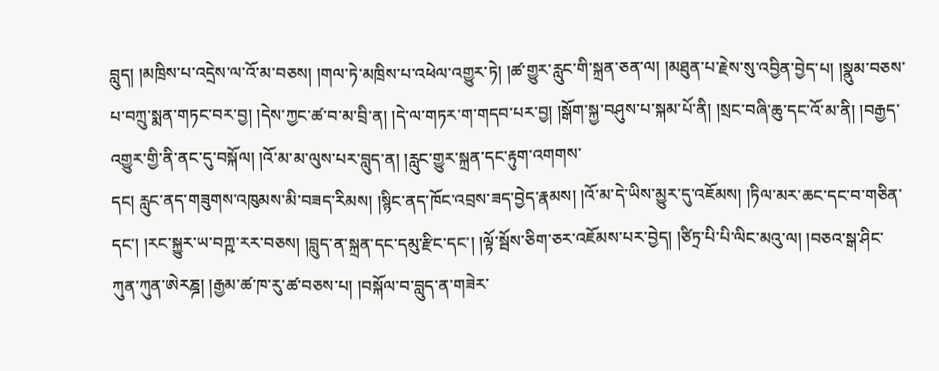བླུད། །མཁྲིས་པ་འདྲེས་ལ་འོ་མ་བཅས། །གལ་ཏེ་མཁྲིས་པ་འཕེལ་འགྱུར་ཏེ། །ཚ་གྱུར་རླུང་གི་སྐྲན་ཅན་ལ། །མཐུན་པ་རྗེས་སུ་འབྱིན་བྱེད་པ། །སྣུམ་བཅས་པ་བཀྲུ་སྨན་གཏང་བར་བྱ། །དེས་ཀྱང་ཚ་བ་མ་བྲི་ན། །དེ་ལ་གཏར་ག་གདབ་པར་བྱ། །སྒོག་སྐྱ་བཤུས་པ་སྐམ་པོ་ནི། །སྲང་བཞི་ཆུ་དང་འོ་མ་ནི། །བརྒྱད་འགྱུར་གྱི་ནི་ནང་དུ་བསྐོལ། །འོ་མ་མ་ལུས་པར་བླུད་ན། །རླུང་གྱུར་སྐྲན་དང་རྟུག་འགགས་
དང། རླུང་ནད་གཟུགས་འཁུམས་མི་བཟད་རིམས། །སྙིང་ནད་ཁོང་འབྲས་ཟད་བྱེད་རྣམས། །འོ་མ་དེ་ཡིས་མྱུར་དུ་འཇོམས། །ཏིལ་མར་ཆང་དང་བ་གཅིན་དང་། །རང་སྐྱུར་ཡ་བཀྵ་རར་བཅས། །བླུད་ན་སྐྲན་དང་དམུ་རྫིང་དང་། །ལྟོ་སྦོས་ཅིག་ཅར་འཇོམས་པར་བྱེད། །ཙིཏྲ་པི་པི་ལིང་མའུ་ལ། །བཅའ་སྒ་ཤིང་ཀུན་ཀུན་ཨེརཎྜ། །རྒྱམ་ཚ་ཁ་རུ་ཚ་བཅས་པ། །བསྐོལ་བ་བླུད་ན་གཟེར་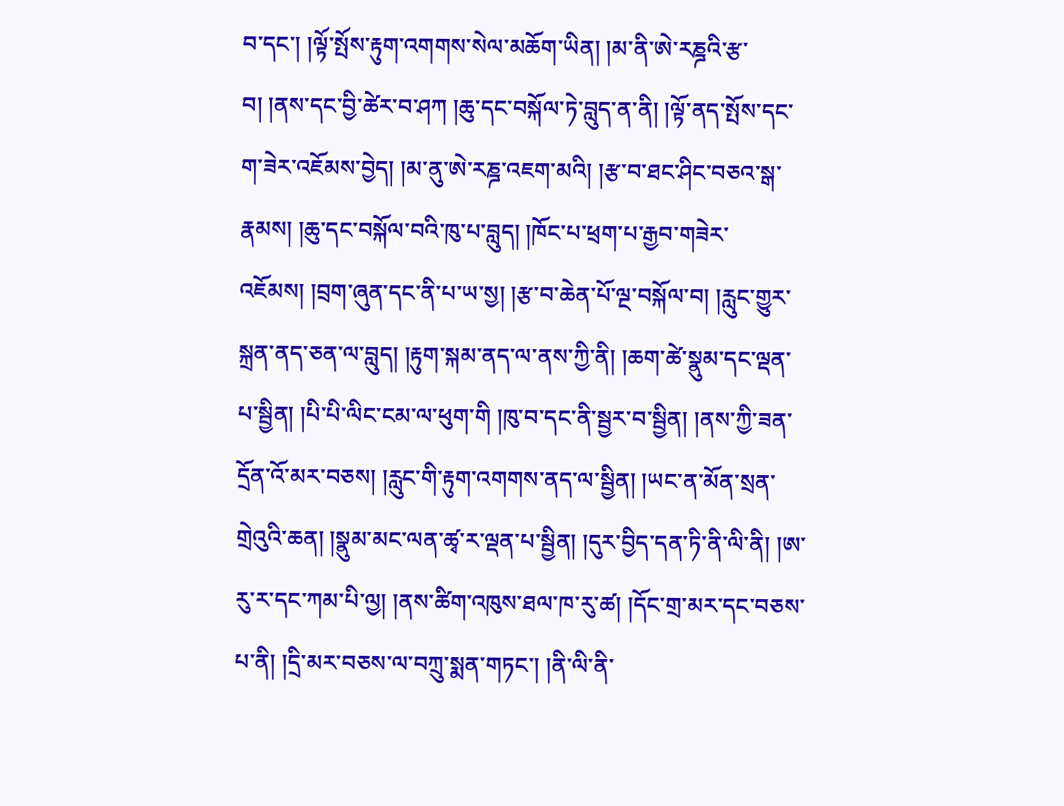བ་དང་། །ལྟོ་སྤོས་རྟུག་འགགས་སེལ་མཆོག་ཡིན། །མ་ནི་ཨེ་རཎྜའི་རྩ་བ། །ནས་དང་བྱི་ཚེར་བ་ཤཀ །ཆུ་དང་བསྐོལ་ཏེ་བླུད་ན་ནི། །ལྟོ་ནད་སྤོས་དང་ག་ཟེར་འཇོམས་བྱེད། །མ་ནུ་ཨེ་རཎྜ་འཇག་མའི། །རྩ་བ་ཐང་ཤིང་བཅའ་སྒ་རྣམས། །ཆུ་དང་བསྐོལ་བའི་ཁུ་པ་བླུད། །ཁོང་པ་ཕྲག་པ་རྒྱབ་གཟེར་འཇོམས། །བྲག་ཞུན་དང་ནི་པ་ཡ་སྱ། །རྩ་བ་ཆེན་པོ་ལྔ་བསྐོལ་བ། །རླུང་གྱུར་སྐྲན་ནད་ཅན་ལ་བླུད། །རྟུག་སྐམ་ནད་ལ་ནས་ཀྱི་ནི། །ཆག་ཚེ་སྣུམ་དང་ལྡན་པ་སྦྱིན། །པི་པི་ལིང་ངམ་ལ་ཕུག་གི །ཁུ་བ་དང་ནི་སྦྱར་བ་སྦྱིན། །ནས་ཀྱི་ཟན་དྲོན་འོ་མར་བཅས། །རླུང་གི་རྟུག་འགགས་ནད་ལ་སྦྱིན། །ཡང་ན་མོན་སྲན་གྲེའུའི་ཆན། །སྣུམ་མང་ལན་ཚྭ་ར་ལྡན་པ་སྦྱིན། །དུར་བྱིད་དན་ཏི་ནི་ལི་ནི། །ཨ་རུ་ར་དང་ཀམ་པི་ལྱ། །ནས་ཚིག་འཁུས་ཐལ་ཁ་རུ་ཚ། །དོང་གྲ་མར་དང་བཅས་པ་ནི། །དྲི་མར་བཅས་ལ་བཀྲུ་སྨན་གཏང་། །ནི་ལི་ནི་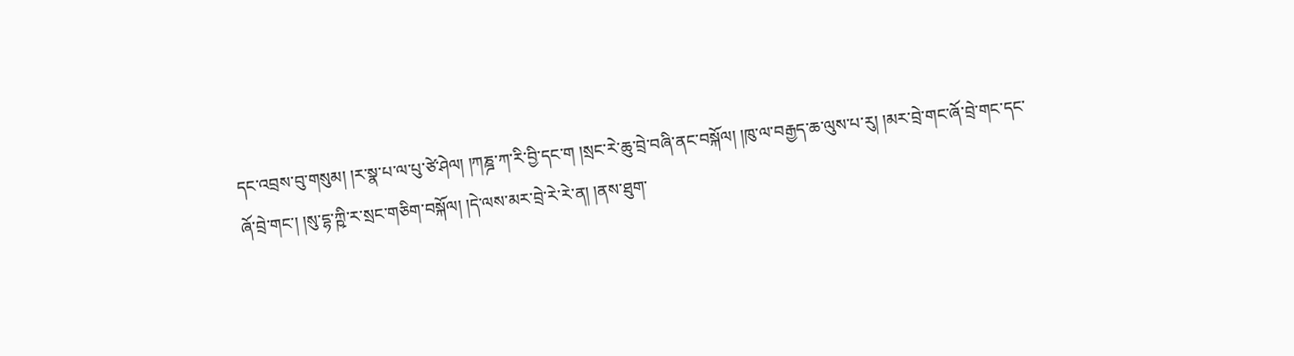དང་འབྲས་བུ་གསུམ། །ར་སྣ་པ་ལ་པུ་ཙེ་ཤེལ། །ཀཎྜ་ཀ་རི་བྱི་དང་ག །སྲང་རེ་ཆུ་བྲེ་བཞི་ནང་བསྐོལ། །ཁུ་ལ་བརྒྱད་ཆ་ལུས་པ་རུ། །མར་བྲེ་གང་ཞོ་བྲེ་གང་དང་ཞོ་བྲེ་གང་། །སུ་དྷ་ཀྵི་ར་སྲང་གཅིག་བསྐོལ། །དེ་ལས་མར་བྲེ་རེ་རེ་ན། །ནས་ཐུག་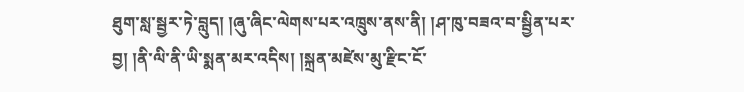ཐུག་སླ་སྦྱར་ཏེ་བླུད། །ཞུ་ཞིང་ལེགས་པར་འཁྲུས་ནས་ནི། །ཤ་ཁུ་བཟའ་བ་སྦྱིན་པར་བྱ། །ནི་ལི་ནི་ཡི་སྨན་མར་འདིས། །སྐྲན་མཛེས་མུ་རྫིང་ངོ་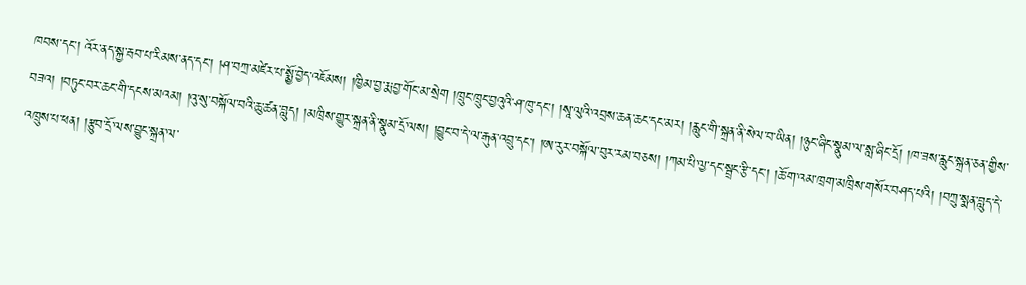ཁབས་དང་། འོར་ནད་སྐྱ་རྦབ་པ་རིམས་ནད་དང་། །ཤ་བཀྲ་མཛེར་པ་སྨྱོ་བྱེད་འཇོམས། །ཁྱིམ་བྱ་རྨ་བྱ་གོང་མ་སྲེག །ཁྲུང་ཁྲུང་བྱའུའི་ཤ་ཁུ་དང་། །སཱ་ལུའི་འབྲས་ཆན་ཆང་དང་མར། །རླུང་གི་སྐྲན་ནི་སེལ་བ་ཡིན། །ཉུང་ཞིང་སྣུམ་ལ་སླ་ཞིང་དྲོ། །ཁ་ཟས་རླུང་སྐྲན་ཅན་གྱིས་
བཟའ། །བཏུང་བར་ཆང་གི་དངས་མའམ། །འུ་སུ་བསྐོལ་བའི་ཆུ་ཚན་བླུད། །མཁྲིས་གྱུར་སྐྲན་ནི་སྣུམ་དྲོ་ལས། །བྱུང་བ་དེ་ལ་རྒུན་འབྲུ་དང་། །ཨ་རུར་བསྐོལ་བུར་རམ་བཅས། །ཀམ་པི་ལྱ་དང་སྦྲང་རྩི་དང་། །ཆོ་ག་འམ་ཁྲག་མཁྲིས་གསོར་བཤད་པའི། །བཀྲུ་སྨན་བླུད་དེ་འཁྲུས་པ་ཕན། །རྩུབ་དྲོ་ལས་བྱུང་སྐྲན་ལ་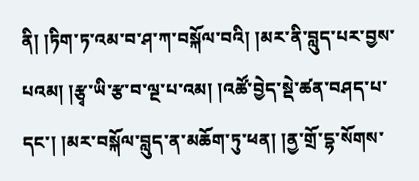ནི། །ཏིག་ཏ་འམ་བ་ཤ་ཀ་བསྐོལ་བའི། །མར་ནི་བླུད་པར་བྱས་པའམ། །རྩྭ་ཡི་རྩ་བ་ལྔ་པ་འམ། །འཚོ་བྱེད་སྡེ་ཚན་བཤད་པ་དང་། །མར་བསྐོལ་བླུད་ན་མཆོག་ཏུ་ཕན། །ནྱ་གྲོ་དྷ་སོགས་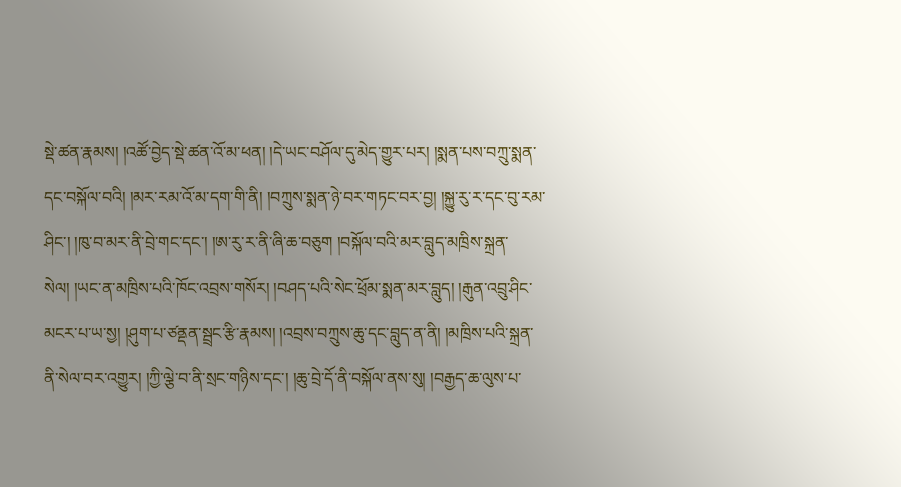སྡེ་ཚན་རྣམས། །འཚོ་བྱེད་སྡེ་ཚན་འོ་མ་ཕན། །དེ་ཡང་བཤོལ་དུ་མེད་གྱུར་པར། །སྨན་པས་བཀྲུ་སྨན་དང་བསྐོལ་བའི། །མར་རམ་འོ་མ་དག་གི་ནི། །བཀྲུས་སྨན་ཉེ་བར་གཏང་བར་བྱ། །སྐྱུ་རུ་ར་དང་བུ་རམ་ཤིང་། །ཁུ་བ་མར་ནི་བྲེ་གང་དང་། །ཨ་རུ་ར་ནི་ཞི་ཆ་བཅུག །བསྐོལ་བའི་མར་བླུད་མཁྲིས་སྐྲན་སེལ། །ཡང་ན་མཁྲིས་པའི་ཁོང་འབྲས་གསོར། །བཤད་པའི་སེང་ཕྲོམ་སྨན་མར་བླུད། །རྒུན་འབྲུ་ཤིང་མངར་པ་ཡ་སྱ། །ཤུག་པ་ཙནྡན་སྦྲང་རྩི་རྣམས། །འབྲས་བཀྲུས་ཆུ་དང་བླུད་ན་ནི། །མཁྲིས་པའི་སྐྲན་ནི་སེལ་བར་འགྱུར། །ཀྱི་ལྕེ་བ་ནི་སྲང་གཉིས་དང་། །ཆུ་བྲེ་དོ་ནི་བསྐོལ་ནས་སུ། །བརྒྱད་ཆ་ལུས་པ་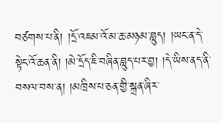བཙགས་པ་ནི། །དྲོ་འཇམ་འོ་མ་ཆ་མཉམ་བླུད། །ཡང་ན་དེ་སྟེང་འོ་ཆན་ནི། །མེ་དྲོད་ཇི་བཞིན་བླུད་པར་བྱ། །དེ་ཡིས་ནད་ནི་བསལ་བས་ན། །མཁྲིས་པ་ཅན་གྱི་སྐྲན་ཞིར་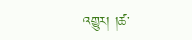འགྱུར། །ཚ་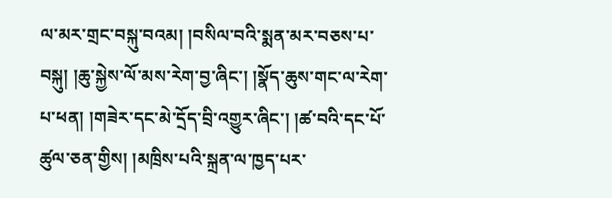ལ་མར་གྲང་བསྐུ་བའམ། །བསིལ་བའི་སྨན་མར་བཅས་པ་བསྐུ། །ཆུ་སྐྱེས་ལོ་མས་རེག་བྱ་ཞིང་། །སྣོད་ཆུས་གང་ལ་རེག་པ་ཕན། །གཟེར་དང་མེ་དྲོད་བྲི་འགྱུར་ཞིང་། །ཚ་བའི་དང་པོ་ཚུལ་ཅན་གྱིས། །མཁྲིས་པའི་སྐྲན་ལ་ཁྱད་པར་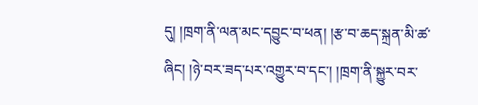དུ། །ཁྲག་ནི་ལན་མང་དབྱུང་བ་ཕན། །རྩ་བ་ཆད་སྐྲན་མི་ཚ་ཞིང། །ཉེ་བར་ཟད་པར་འགྱུར་བ་དང་། །ཁྲག་ནི་སྐྱུར་བར་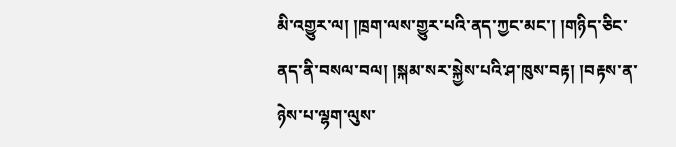མི་འགྱུར་ལ། །ཁྲག་ལས་གྱུར་པའི་ནད་ཀྱང་མང་། །གཉིད་ཅིང་ནད་ནི་བསལ་བལ། །སྐམ་སར་སྐྱེས་པའི་ཤ་ཁུས་བརྟ། །བརྟས་ན་ཉེས་པ་ལྷག་ལུས་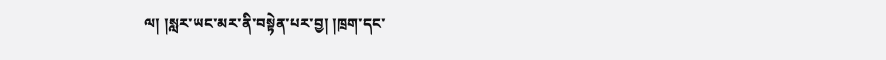ལ། །སླར་ཡང་མར་ནི་བསྟེན་པར་བྱ། །ཁྲག་དང་